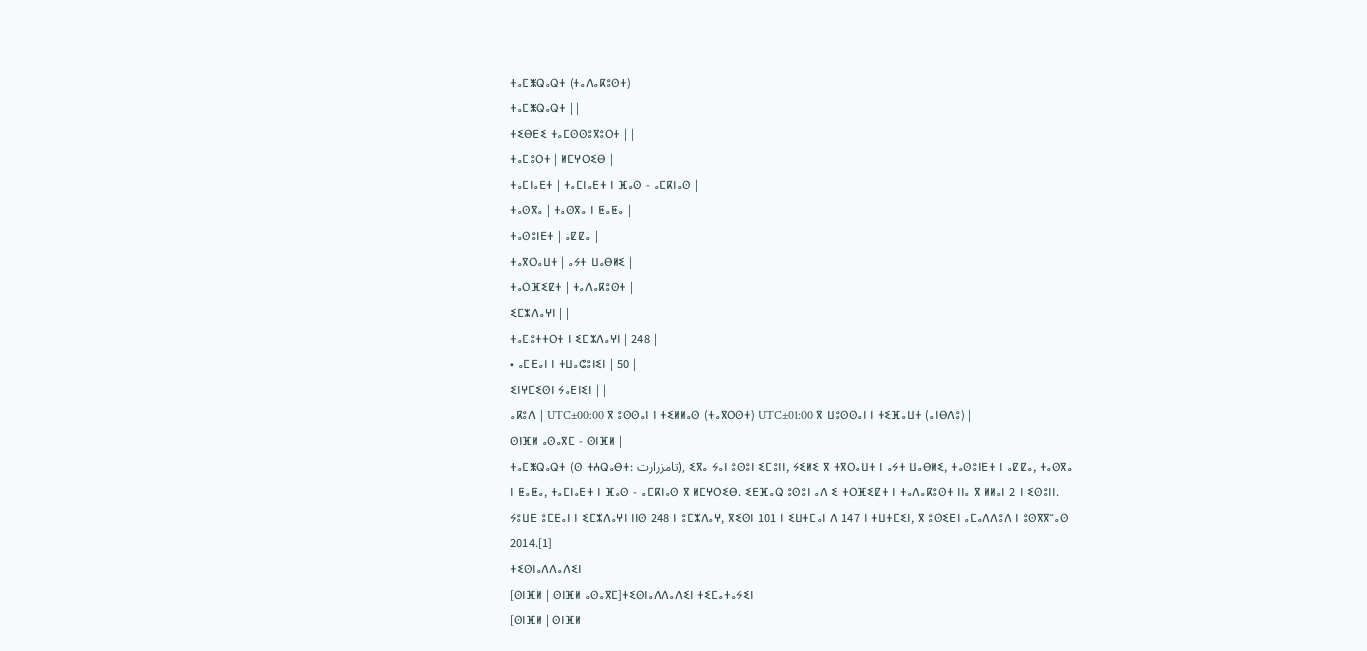ⵜⴰⵎⵥⵕⴰⵕⵜ (ⵜⴰⴷⴰⴽⵓⵙⵜ)
ⵜⴰⵎⵥⵕⴰⵕⵜ | |
ⵜⵉⴱⴹⵉ ⵜⴰⵎⵙⵙⵓⴳⵓⵔⵜ | |
ⵜⴰⵎⵓⵔⵜ | ⵍⵎⵖⵔⵉⴱ |
ⵜⴰⵎⵏⴰⴹⵜ | ⵜⴰⵎⵏⴰⴹⵜ ⵏ ⴼⴰⵙ - ⴰⵎⴽⵏⴰⵙ |
ⵜⴰⵙⴳⴰ | ⵜⴰⵙⴳⴰ ⵏ ⵟⴰⵟⴰ |
ⵜⴰⵙⵓⵏⴹⵜ | ⴰⵇⵇⴰ |
ⵜⴰⴳⵔⴰⵡⵜ | ⴰⵢⵜ ⵡⴰⴱⵍⵉ |
ⵜⴰⵔⴼⵉⵇⵜ | ⵜⴰⴷⴰⴽⵓⵙⵜ |
ⵉⵎⵣⴷⴰⵖⵏ | |
ⵜⴰⵎⵓⵜⵜⵔⵜ ⵏ ⵉⵎⵣⴷⴰⵖⵏ | 248 |
• ⴰⵎⴹⴰⵏ ⵏ ⵜⵡⴰⵛⵓⵏⵉⵏ | 50 |
ⵉⵏⵖⵎⵉⵙⵏ ⵢⴰⴹⵏⵉⵏ | |
ⴰⴽⵓⴷ | UTC±00:00 ⴳ ⵓⵙⵙⴰⵏ ⵏ ⵜⵉⵍⵍⴰⵙ (ⵜⴰⴳⵔⵙⵜ) UTC±01:00 ⴳ ⵡⵓⵙⵙⴰⵏ ⵏ ⵜⵉⴼⴰⵡⵜ (ⴰⵏⴱⴷⵓ) |
ⵙⵏⴼⵍ ⴰⵙⴰⴳⵎ - ⵙⵏⴼⵍ |
ⵜⴰⵎⵥⵕⴰⵕⵜ (ⵙ ⵜⵄⵕⴰⴱⵜ: تامزرارت), ⵉⴳⴰ ⵢⴰⵏ ⵓⵙⵓⵏ ⵉⵎⵓⵏⵏ, ⵢⵉⵍⵉ ⴳ ⵜⴳⵔⴰⵡⵜ ⵏ ⴰⵢⵜ ⵡⴰⴱⵍⵉ, ⵜⴰⵙⵓⵏⴹⵜ ⵏ ⴰⵇⵇⴰ, ⵜⴰⵙⴳⴰ ⵏ ⵟⴰⵟⴰ, ⵜⴰⵎⵏⴰⴹⵜ ⵏ ⴼⴰⵙ - ⴰⵎⴽⵏⴰⵙ ⴳ ⵍⵎⵖⵔⵉⴱ. ⵉⴹⴼⴰⵕ ⵓⵙⵓⵏ ⴰⴷ ⵉ ⵜⵔⴼⵉⵇⵜ ⵏ ⵜⴰⴷⴰⴽⵓⵙⵜ ⵏⵏⴰ ⴳ ⵍⵍⴰⵏ 2 ⵏ ⵉⵙⵓⵏⵏ. ⵢⵓⵡⴹ ⵓⵎⴹⴰⵏ ⵏ ⵉⵎⵣⴷⴰⵖⵏ ⵏⵏⵙ 248 ⵏ ⵓⵎⵣⴷⴰⵖ, ⴳⵉⵙⵏ 101 ⵏ ⵉⵡⵜⵎⴰⵏ ⴷ 147 ⵏ ⵜⵡⵜⵎⵉⵏ, ⴳ ⵓⵙⵉⴹⵏ ⴰⵎⴰⴷⴷⵓⴷ ⵏ ⵓⵙⴳⴳⵯⴰⵙ 2014.[1]
ⵜⵉⵙⵏⴰⴷⴷⴰⴷⵉⵏ
[ⵙⵏⴼⵍ | ⵙⵏⴼⵍ ⴰⵙⴰⴳⵎ]ⵜⵉⵙⵏⴰⴷⴷⴰⴷⵉⵏ ⵜⵉⵎⴰⵜⴰⵢⵉⵏ
[ⵙⵏⴼⵍ | ⵙⵏⴼⵍ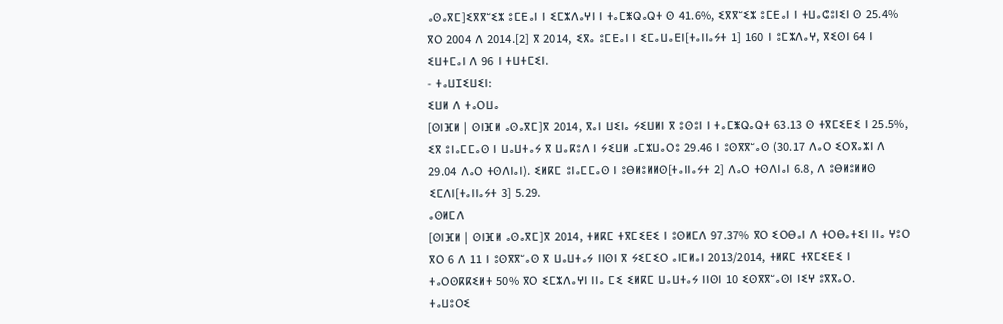ⴰⵙⴰⴳⵎ]ⵉⴳⴳⵯⵉⵣ ⵓⵎⴹⴰⵏ ⵏ ⵉⵎⵣⴷⴰⵖⵏ ⵏ ⵜⴰⵎⵥⵕⴰⵕⵜ ⵙ 41.6%, ⵉⴳⴳⵯⵉⵣ ⵓⵎⴹⴰⵏ ⵏ ⵜⵡⴰⵛⵓⵏⵉⵏ ⵙ 25.4% ⴳⵔ 2004 ⴷ 2014.[2] ⴳ 2014, ⵉⴳⴰ ⵓⵎⴹⴰⵏ ⵏ ⵉⵎⴰⵡⴰⴹⵏ[ⵜⴰⵏⵏⴰⵢⵜ 1] 160 ⵏ ⵓⵎⵣⴷⴰⵖ, ⴳⵉⵙⵏ 64 ⵏ ⵉⵡⵜⵎⴰⵏ ⴷ 96 ⵏ ⵜⵡⵜⵎⵉⵏ.
- ⵜⴰⵡⵊⵉⵡⵉⵏ:
ⵉⵡⵍ ⴷ ⵜⴰⵔⵡⴰ
[ⵙⵏⴼⵍ | ⵙⵏⴼⵍ ⴰⵙⴰⴳⵎ]ⴳ 2014, ⴳⴰⵏ ⵡⵉⵏⴰ ⵢⵉⵡⵍⵏ ⴳ ⵓⵙⵓⵏ ⵏ ⵜⴰⵎⵥⵕⴰⵕⵜ 63.13 ⵙ ⵜⴳⵎⵉⴹⵉ ⵏ 25.5%, ⵉⴳ ⵓⵏⴰⵎⵎⴰⵙ ⵏ ⵡⴰⵡⵜⴰⵢ ⴳ ⵡⴰⴽⵓⴷ ⵏ ⵢⵉⵡⵍ ⴰⵎⵣⵡⴰⵔⵓ 29.46 ⵏ ⵓⵙⴳⴳⵯⴰⵙ (30.17 ⴷⴰⵔ ⵉⵔⴳⴰⵣⵏ ⴷ 29.04 ⴷⴰⵔ ⵜⵙⴷⵏⴰⵏ). ⵉⵍⴽⵎ ⵓⵏⴰⵎⵎⴰⵙ ⵏ ⵓⴱⵍⵓⵍⵍⵙ[ⵜⴰⵏⵏⴰⵢⵜ 2] ⴷⴰⵔ ⵜⵙⴷⵏⴰⵏ 6.8, ⴷ ⵓⴱⵍⵓⵍⵍⵙ ⵉⵎⴷⵏ[ⵜⴰⵏⵏⴰⵢⵜ 3] 5.29.
ⴰⵙⵍⵎⴷ
[ⵙⵏⴼⵍ | ⵙⵏⴼⵍ ⴰⵙⴰⴳⵎ]ⴳ 2014, ⵜⵍⴽⵎ ⵜⴳⵎⵉⴹⵉ ⵏ ⵓⵙⵍⵎⴷ 97.37% ⴳⵔ ⵉⵔⴱⴰⵏ ⴷ ⵜⵔⴱⴰⵜⵉⵏ ⵏⵏⴰ ⵖⵓⵔ ⴳⵔ 6 ⴷ 11 ⵏ ⵓⵙⴳⴳⵯⴰⵙ ⴳ ⵡⴰⵡⵜⴰⵢ ⵏⵏⵙⵏ ⴳ ⵢⵉⵎⵉⵔ ⴰⵏⵎⵍⴰⵏ 2013/2014, ⵜⵍⴽⵎ ⵜⴳⵎⵉⴹⵉ ⵏ ⵜⴰⵔⵙⴽⴽⵉⵍⵜ 50% ⴳⵔ ⵉⵎⵣⴷⴰⵖⵏ ⵏⵏⴰ ⵎⵉ ⵉⵍⴽⵎ ⵡⴰⵡⵜⴰⵢ ⵏⵏⵙⵏ 10 ⵉⵙⴳⴳⵯⴰⵙⵏ ⵏⵉⵖ ⵓⴳⴳⴰⵔ.
ⵜⴰⵡⵓⵔⵉ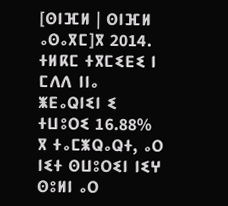[ⵙⵏⴼⵍ | ⵙⵏⴼⵍ ⴰⵙⴰⴳⵎ]ⴳ 2014. ⵜⵍⴽⵎ ⵜⴳⵎⵉⴹⵉ ⵏ ⵎⴷⴷ ⵏⵏⴰ ⵥⴹⴰⵕⵏⵉⵏ ⵉ ⵜⵡⵓⵔⵉ 16.88% ⴳ ⵜⴰⵎⵥⵕⴰⵕⵜ, ⴰⵔ ⵏⵉⵜ ⵙⵡⵓⵔⵉⵏ ⵏⵉⵖ ⵙⵓⵍⵏ ⴰⵔ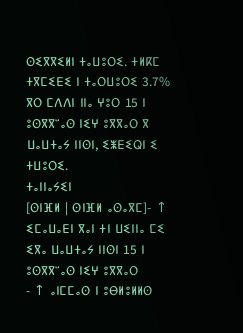ⵙⵉⴳⴳⵉⵍⵏ ⵜⴰⵡⵓⵔⵉ. ⵜⵍⴽⵎ ⵜⴳⵎⵉⴹⵉ ⵏ ⵜⴰⵔⵡⵓⵔⵉ 3.7% ⴳⵔ ⵎⴷⴷⵏ ⵏⵏⴰ ⵖⵓⵔ 15 ⵏ ⵓⵙⴳⴳⵯⴰⵙ ⵏⵉⵖ ⵓⴳⴳⴰⵔ ⴳ ⵡⴰⵡⵜⴰⵢ ⵏⵏⵙⵏ, ⵉⵥⴹⵉⵕⵏ ⵉ ⵜⵡⵓⵔⵉ.
ⵜⴰⵏⵏⴰⵢⵉⵏ
[ⵙⵏⴼⵍ | ⵙⵏⴼⵍ ⴰⵙⴰⴳⵎ]- ↑ ⵉⵎⴰⵡⴰⴹⵏ ⴳⴰⵏ ⵜⵏ ⵡⵉⵏⵏⴰ ⵎⵉ ⵉⴳⴰ ⵡⴰⵡⵜⴰⵢ ⵏⵏⵙⵏ 15 ⵏ ⵓⵙⴳⴳⵯⴰⵙ ⵏⵉⵖ ⵓⴳⴳⴰⵔ
- ↑ ⴰⵏⵎⵎⴰⵙ ⵏ ⵓⴱⵍⵓⵍⵍⵙ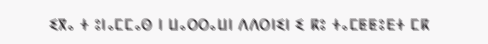ⵉⴳⴰ ⵜ ⵓⵏⴰⵎⵎⴰⵙ ⵏ ⵡⴰⵔⵔⴰⵡⵏ ⴷⴷⵔⵏⵉⵏ ⵉ ⴽⵓ ⵜⴰⵎⵟⵟⵓⴹⵜ ⵎⴽ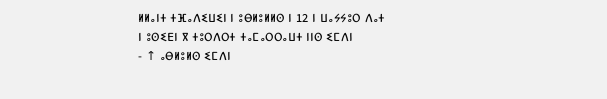ⵍⵍⴰⵏⵜ ⵜⴼⴰⴷⵉⵡⵉⵏ ⵏ ⵓⴱⵍⵓⵍⵍⵙ ⵏ 12 ⵏ ⵡⴰⵢⵢⵓⵔ ⴷⴰⵜ ⵏ ⵓⵙⵉⴹⵏ ⴳ ⵜⵓⵔⴷⵔⵜ ⵜⴰⵎⴰⵔⵔⴰⵡⵜ ⵏⵏⵙ ⵉⵎⴷⵏ
- ↑ ⴰⴱⵍⵓⵍⵙ ⵉⵎⴷⵏ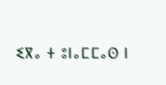ⵉⴳⴰ ⵜ ⵓⵏⴰⵎⵎⴰⵙ ⵏ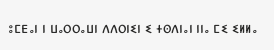ⵓⵎⴹⴰⵏ ⵏ ⵡⴰⵔⵔⴰⵡⵏ ⴷⴷⵔⵏⵉⵏ ⵉ ⵜⵙⴷⵏⴰⵏ ⵏⵏⴰ ⵎⵉ ⵉⵍⵍⴰ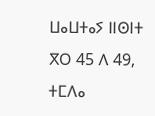ⵡⴰⵡⵜⴰⵢ ⵏⵏⵙⵏⵜ ⴳⵔ 45 ⴷ 49, ⵜⵎⴷⴰ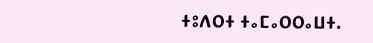ⵜⵓⴷⵔⵜ ⵜⴰⵎⴰⵔⵔⴰⵡⵜ.